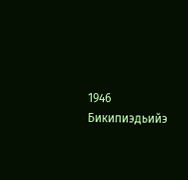1946
Бикипиэдьийэ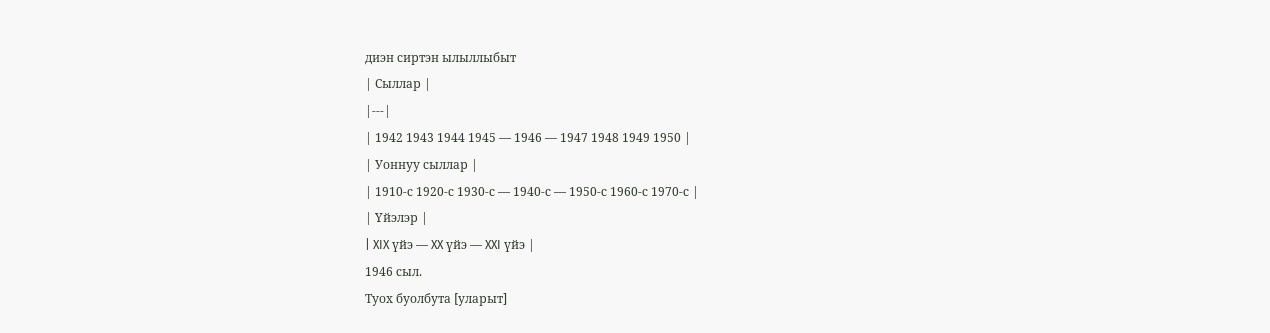диэн сиртэн ылыллыбыт
| Сыллар |
|---|
| 1942 1943 1944 1945 — 1946 — 1947 1948 1949 1950 |
| Уоннуу сыллар |
| 1910-с 1920-с 1930-с — 1940-с — 1950-с 1960-с 1970-с |
| Үйэлэр |
| XIX үйэ — XX үйэ — XXI үйэ |
1946 сыл.
Туох буолбута [уларыт]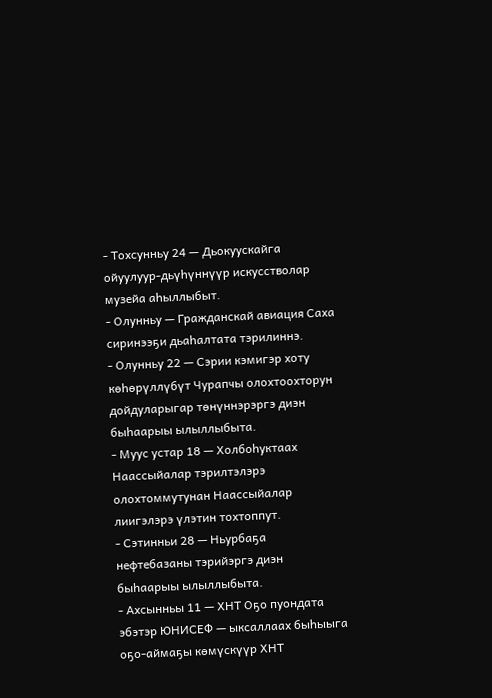- Тохсунньу 24 — Дьокуускайга ойуулуур-дьүһүннүүр искусстволар музейа аһыллыбыт.
- Олунньу — Гражданскай авиация Саха сиринээҕи дьаһалтата тэрилиннэ.
- Олунньу 22 — Сэрии кэмигэр хоту көһөрүллүбүт Чурапчы олохтоохторун дойдуларыгар төнүннэрэргэ диэн быһаарыы ылыллыбыта.
- Муус устар 18 — Холбоһуктаах Наассыйалар тэрилтэлэрэ олохтоммутунан Наассыйалар лиигэлэрэ үлэтин тохтоппут.
- Сэтинньи 28 — Ньурбаҕа нефтебазаны тэрийэргэ диэн быһаарыы ылыллыбыта.
- Ахсынньы 11 — ХНТ Оҕо пуондата эбэтэр ЮНИСЕФ — ыксаллаах быһыыга оҕо-аймаҕы көмүскүүр ХНТ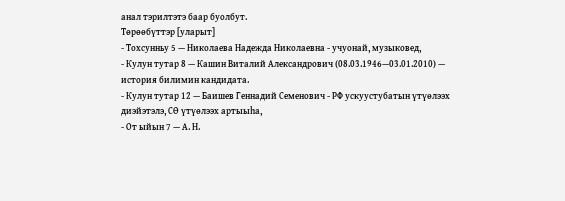анал тэрилтэтэ баар буолбут.
Төрөөбүттэр [уларыт]
- Тохсунньу 5 — Николаева Надежда Николаевна - учуонай, музыковед,
- Кулун тутар 8 — Кашин Виталий Александрович (08.03.1946—03.01.2010) — история билимин кандидата.
- Кулун тутар 12 — Баишев Геннадий Семенович - РФ ускуустубатын үтүөлээх диэйэтэлэ, СӨ үтүөлээх артыыһа,
- От ыйын 7 — А. Н.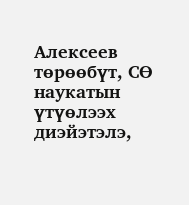Алексеев төрөөбүт, СӨ наукатын үтүөлээх диэйэтэлэ,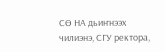СӨ НА дьиҥнээх чилиэнэ, СГУ ректора,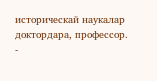историческай наукалар доктордара, профессор.
-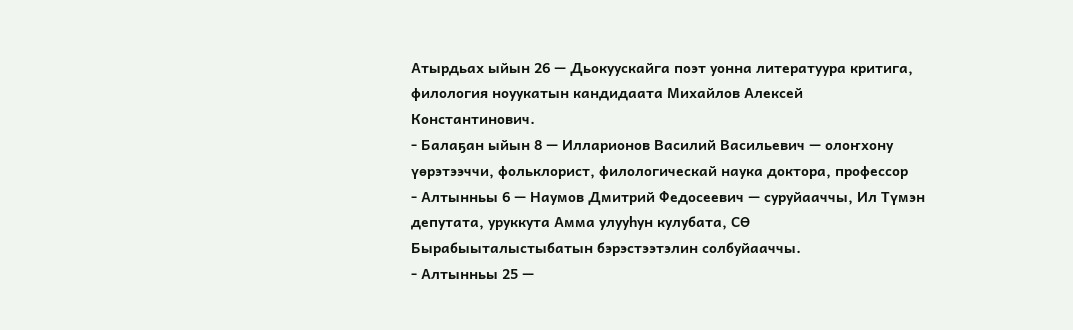Атырдьах ыйын 26 — Дьокуускайга поэт уонна литератуура критига, филология ноуукатын кандидаата Михайлов Алексей Константинович.
- Балаҕан ыйын 8 — Илларионов Василий Васильевич — олоҥхону үөрэтээччи, фольклорист, филологическай наука доктора, профессор
- Алтынньы 6 — Наумов Дмитрий Федосеевич — суруйааччы, Ил Түмэн депутата, уруккута Амма улууһун кулубата, СӨ Бырабыыталыстыбатын бэрэстээтэлин солбуйааччы.
- Алтынньы 25 —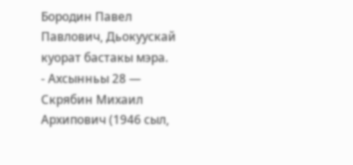Бородин Павел Павлович, Дьокуускай куорат бастакы мэра.
- Ахсынньы 28 — Скрябин Михаил Архипович (1946 сыл,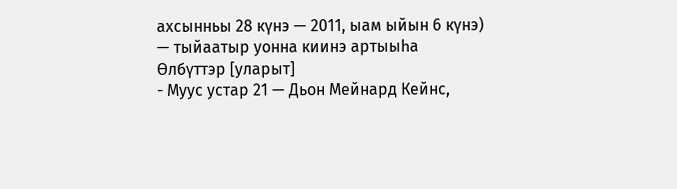ахсынньы 28 күнэ — 2011, ыам ыйын 6 күнэ) — тыйаатыр уонна киинэ артыыһа
Өлбүттэр [уларыт]
- Муус устар 21 — Дьон Мейнард Кейнс,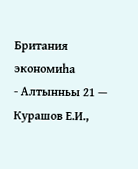Британия экономиhа
- Алтынньы 21 — Курашов Е.И.,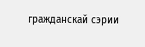гражданскай сэрии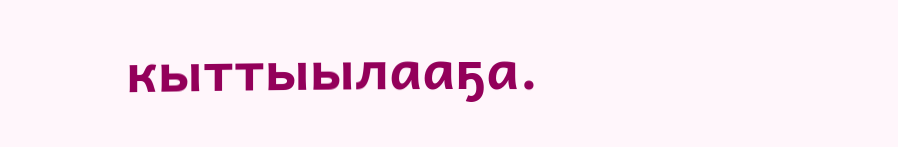кыттыылааҕа.